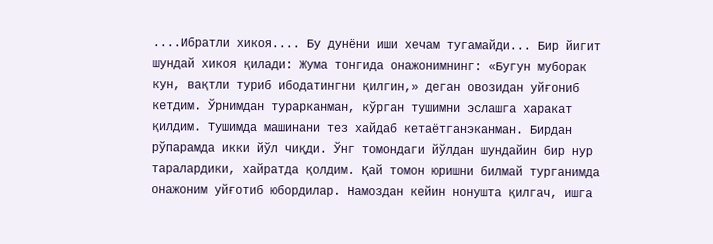....Ибратли хикоя.... Бу дунёни иши хечам тугамайди... Бир йигит шундай хикоя қилади: Жума тонгида онажонимнинг: «Бугун муборак кун, вақтли туриб ибодатингни қилгин,» деган овозидан уйғониб кетдим. Ўрнимдан турарканман, кўрган тушимни эслашга харакат қилдим. Тушимда машинани тез хайдаб кетаётганэканман. Бирдан рўпарамда икки йўл чиқди. Ўнг томондаги йўлдан шундайин бир нур таралардики, хайратда қолдим. Қай томон юришни билмай турганимда онажоним уйғотиб юбордилар. Намоздан кейин нонушта қилгач, ишга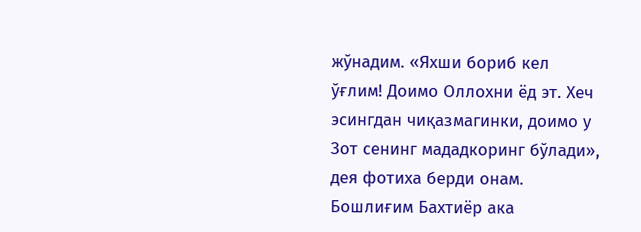жўнадим. «Яхши бориб кел ўғлим! Доимо Оллохни ёд эт. Хеч эсингдан чиқазмагинки, доимо у Зот сенинг мададкоринг бўлади», дея фотиха берди онам. Бошлиғим Бахтиёр ака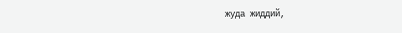жуда жиддий,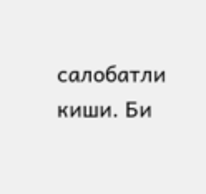салобатли киши. Би